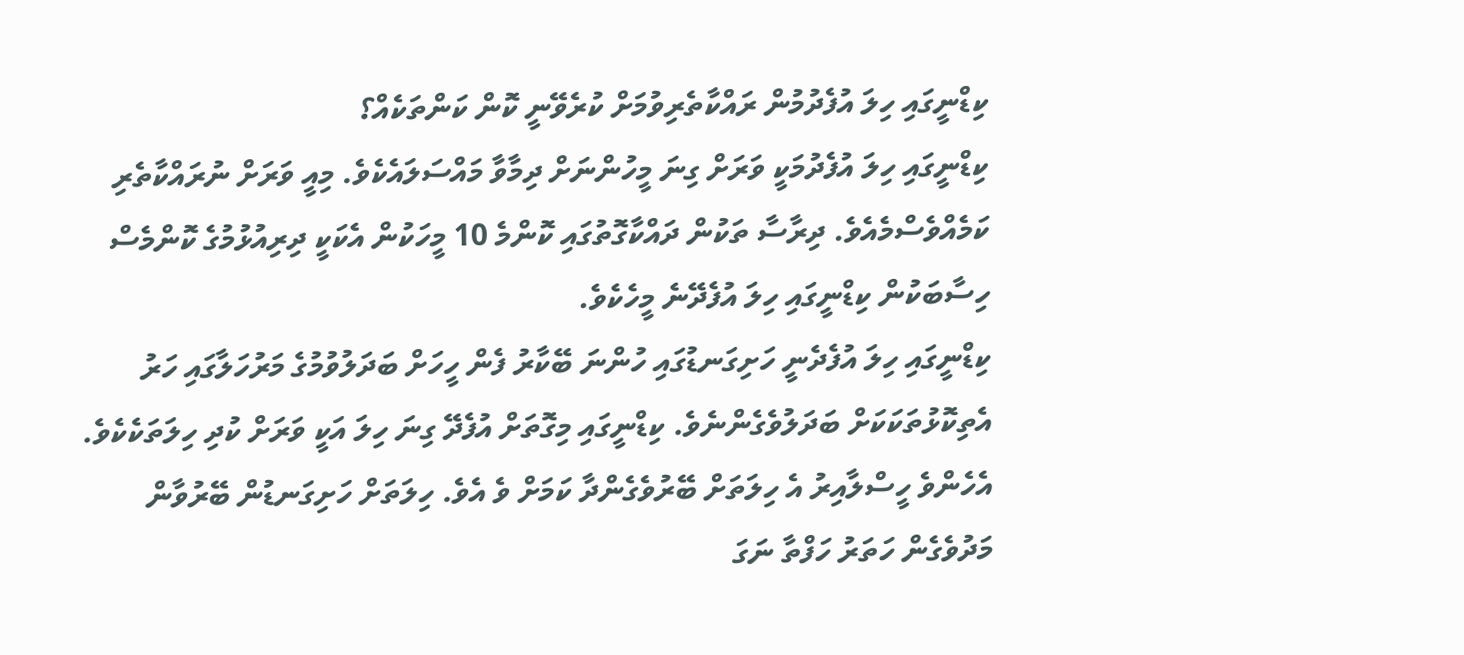ކިޑްނީގައި ހިލަ އުފެދުމުން ރައްކާތެރިވުމަށް ކުރެވޭނީ ކޮން ކަންތަކެއް؟
ކިޑްނީގައި ހިލަ އުފެދުމަކީ ވަރަށް ގިނަ މީހުންނަށް ދިމާވާ މައްސަލައެކެވެ. މިއީ ވަރަށް ނުރައްކާތެރި ކަމެއްވެސްމެއެވެ. ދިރާސާ ތަކުން ދައްކާގޮތުގައި ކޮންމެ 10 މީހަކުން އެކަކީ ދިރިއުޅުމުގެ ކޮންމެސް ހިސާބަކުން ކިޑްނީގައި ހިލަ އުފެދޭނެ މީހެކެވެ.
ކިޑްނީގައި ހިލަ އުފެދެނީ ހަށިގަނޑުގައި ހުންނަ ބޭކާރު ފެން ހީހަށް ބަދަލުވުމުގެ މަރުހަލާގައި ހަރު އެތިކޮޅުތަކަކަށް ބަދަލުވެގެންނެވެ. ކިޑްނީގައި މިގޮތަށް އުފެދޭ ގިނަ ހިލަ އަކީ ވަރަށް ކުދި ހިލަތަކެކެވެ. އެހެންވެ ހީސްލާއިރު އެ ހިލަތަށް ބޭރުވެގެންދާ ކަމަށް ވެ އެވެ. ހިލަތަށް ހަށިގަނޑުން ބޭރުވާން މަދުވެގެން ހަތަރު ހަފްތާ ނަގަ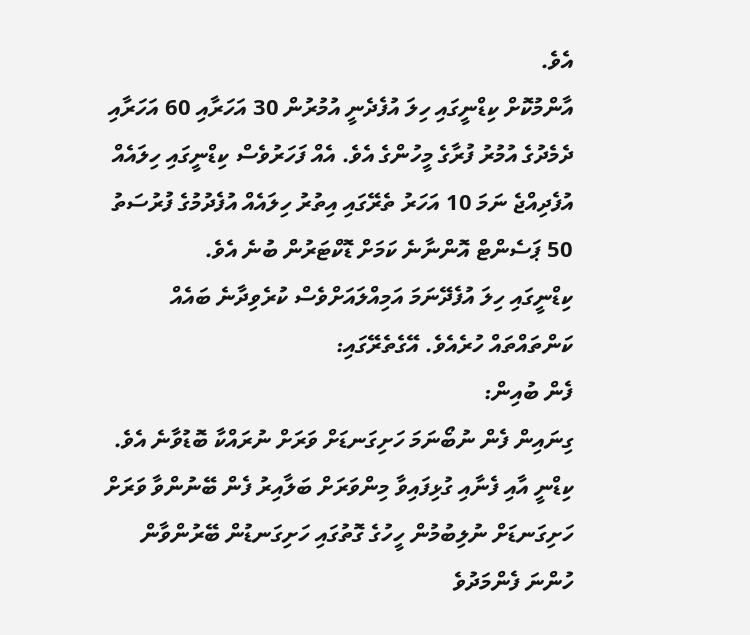އެވެ.
އާންމުކޮށް ކިޑްނީގައި ހިލަ އުފެދެނީ އުމުރުން 30 އަހަރާއި 60 އަހަރާއި ދެމެދުގެ އުމުރު ފުރާގެ މީހުންގެ އެވެ. އެއް ފަހަރުވެސް ކިޑްނީގައި ހިލައެއް އުފެދިއްޖެ ނަމަ 10 އަހަރު ތެރޭގައި އިތުރު ހިލައެއް އުފެދުމުގެ ފުރުސަތު 50 ޕަސެންޓް އޮންނާނެ ކަމަށް ޑޮކްޓަރުން ބުނެ އެވެ.
ކިޑްނީގައި ހިލަ އުފެދޭނަމަ އަމިއްލައަށްވެސް ކުރެވިދާނެ ބައެއް ކަންތައްތައް ހުރެއެވެ. އޭގެތެރޭގައި:
ފެން ބުއިން:
ގިނައިން ފެން ނުބޯނަމަ ހަށިގަނޑަށް ވަރަށް ނުރައްކާ ބޮޑުވާނެ އެވެ. ކިޑްނީ އާއި ފެނާއި ގުޅިފައިވާ މިންވަރަށް ބަލާއިރު ފެން ބޭނުންވާ ވަރަށް ހަށިގަނޑަށް ނުލިބުމުން ހީހުގެ ގޮތުގައި ހަށިގަނޑުން ބޭރުންވާން ހުންނަ ފެންމަދުވެ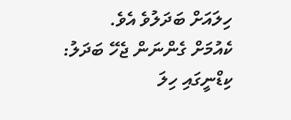ހިލައަށް ބަދަލުވެ އެވެ.
ކެއުމަށް ގެންނަން ޖެހޭ ބަދަލު:
ކިޑްނީގައި ހިލަ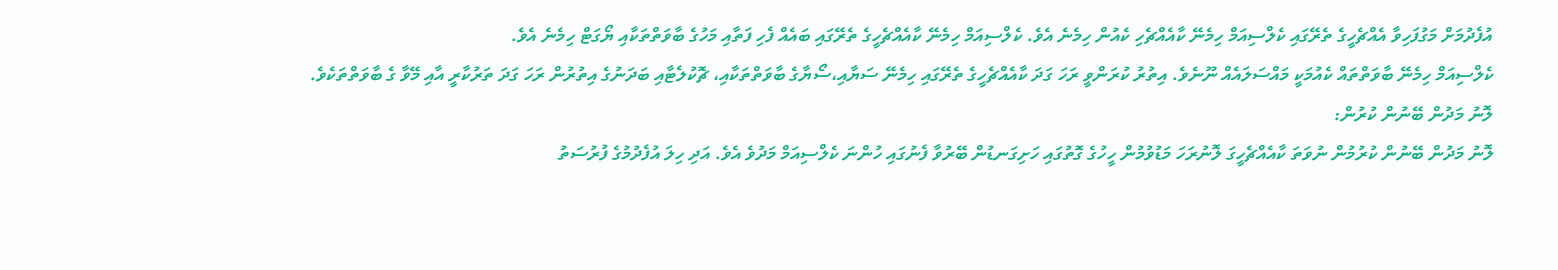އުފެދުމަށް މަގުފަހިވާ އެއްޗެހީގެ ތެރޭގައި ކެލްސިއަމް ހިމެނޭ ކާއެއްޗެހި ކެއުން ހިމެނެ އެވެ. ކެލްސިއަމް ހިމެނޭ ކާއެއްޗެހީގެ ތެރޭގައި ބައެއް ފެހި ފަތާއި މަހުގެ ބާވަތްތަކާއި ޔޯގަޓް ހިމެނެ އެވެ.
ކެލްސިއަމް ހިމެނޭ ބާވަތްތައް ކެއުމަކީ މައްސަލައެއް ނޫނެވެ. އިތުރު ކުރަންވީ ރަހަ ގަދަ ކާއެއްޗެހީގެ ތެރޭގައި ހިމެނޭ ސަޔާއި،ސޯޔާގެ ބާވަތްތަކާއި، ޗޮކުލެޓާއި ބަދަނުގެ އިތުރުން ރަހަ ގަދަ ތަރުކާރީ އާއި މޭވާ ގެ ބާވަތްތަކެވެ.
ލޮނު މަދުން ބޭނުން ކުރުން:
ލޮނު މަދުން ބޭނުން ކުރުމުން ނުވަތަ ކާއެއްޗެހީގަ ލޮނުރަހަ މަޑުވުމުން ހީހުގެ ގޮތުގައި ހަށިގަނޑުން ބޭރުވާ ފެނުގައި ހުންނަ ކެލްސިއަމް މަދުވެ އެވެ. އަދި ހިލަ އުފެދުމުގެ ފުރުސަތު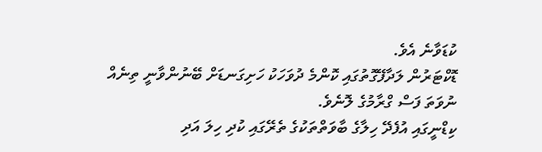ކުޑަވާނެ އެވެ.
ޑޮކްޓަރުން ލަދާފޭގޮތުގައި ކޮންމެ ދުވަހަކު ހަށިގަނޑަށް ބޭނުންވާނީ ތިނެއް ނުވަތަ ފަސް ގްރާމުގެ ލޮނެވެ.
ކިޑްނީގައި އުފެދޭ ހިލާގެ ބާވަތްތަކުގެ ތެރޭގައި ކުދި ހިލަ އަދި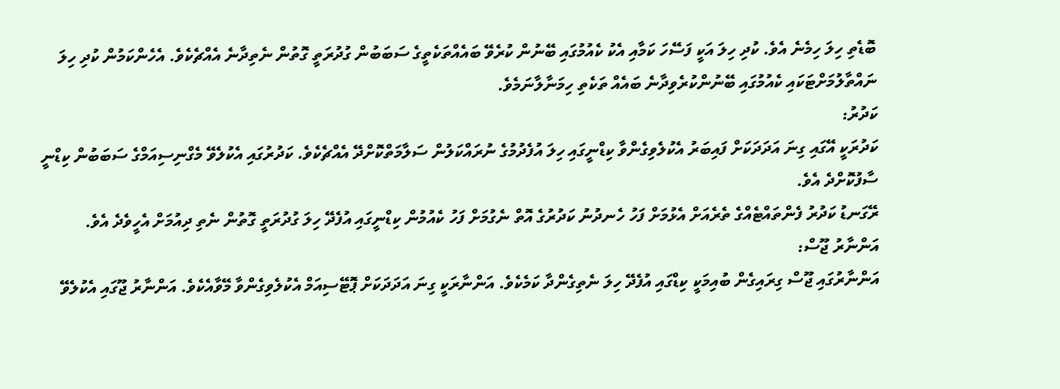ބޮޑެތި ހިލަ ހިމެނެ އެވެ. ކުދި ހިލަ އަކީ ފަސޭހަ ކަމާއި އެކު ކެއުމުގައި ބޭނުން ކުރެވޭ ބައެއްތަކެތީގެ ސަބަބުން ގުދުރަތީ ގޮތުން ނެތިދާނެ އެއްޗެކެވެ. އެހެންކަމުން ކުދި ހިލަ ނައްތާލުމަށްޓަކައި ކެއުމުގައި ބޭނުންކުރެވިދާނެ ބައެއް ތަކެތި ހިމަނާލާނަމެވެ.
ކަދުރު:
ކަދުރަކީ އޭގައި ގިނަ އަދަދަކަށް ފައިބަރު އެކުލެވިގެންވާ ކިޑްނީގައި ހިލަ އުފެދުމުގެ ނުރައްކަލުން ސަލާމަތްކޮށްދޭ އެއްޗެކެވެ. ކަދުރުގައި އެކުލެވޭ މެގްނިސިއަމްގެ ސަބަބުން ކިޑްނީ ސާފުކޮށްދެ އެވެ.
ރޭގަނޑު ކަދުރު ފެންތައްޓެއްގެ ތެރެއަށް އެޅުމަށް ފަހު ހެނދުނު ކަދުރުގެ އޮތް ނެގުމަށް ފަހު ކެއުމުން ކިޑްނީގައި އުފެދޭ ހިލަ ގުދުރަތީ ގޮތުން ނެތި ދިއުމަށް އެހީވެދެ އެވެ.
އަންނާރު ޖޫސް:
އަންނާރުގައި ޖޫސް ގިރައިގެން ބުއިމަކީ ކިޑްގައި އުފެދޭ ހިލަ ނެތިގެންދާ ކަމެކެވެ. އަންނާރަކީ ގިނަ އަދަދަކަށް ޕޮޓޭސިއަމް އެކުލެވިގެންވާ މޭވާއެކެވެ. އަންނާރު ޖޫގައި އެކުލެވޭ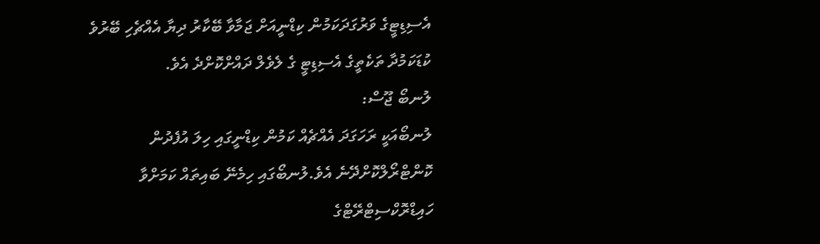އެސިޑިޓީގެ ވަރުގަދަކަމުން ކިޑްނީއަށް ޖަމާވާ ބޭކާރު ދިޔާ އެއްޗެހި ބޭރުވެ ކުޑަކަމުދާ ތަކެތީގެ އެސިޑިޓީ ގެ ލެވެލް ދައްށްކޮށްދެ އެވެ.
ލުނބޯ ޖޫސް:
ލުނބޯއަކީ ރަހަގަދަ އެއްޗެއް ކަމުން ކިޑްނީގައި ހިލަ އުފެދުން ކޮންޓްރޯލްކޮށްދޭނެ އެވެ.ލުނބޯގައި ހިމެނޭ ބައިތައް ކަމަށްވާ ހައިޑްރޮކްސިޓްރޭޓްގެ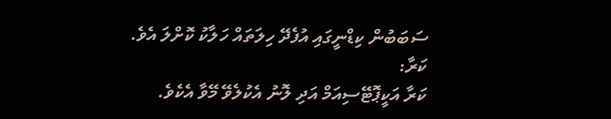ސަބަބުން ކިޑްނީގައި އުފެދޭ ހިލަތައް ހަލާކު ކޮށްލަ އެވެ.
ކަރާ:
ކަރާ އަކީޕޮޓޭސިއަމް އަދި ލޮނު އެކުލެވޭ މޭވާ އެކެވެ.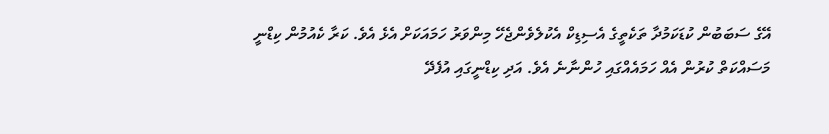އޭގެ ސަބަބުން ކުޑަކަމުދާ ތަކެތީގެ އެސިޑިކް އެކުލެވެންޖެހޭ މިންވަރު ހަމައަކަށް އެޅެ އެވެ. ކަރާ ކެއުމުން ކިޑްނީ މަސައްކަތް ކުރުން އެއް ހަމައެއްގައި ހުންނާނެ އެވެ. އަދި ކިޑްނީގައި އުފެދޭ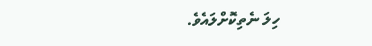ހިލަ ނެތިކޮށްލައެވެ.